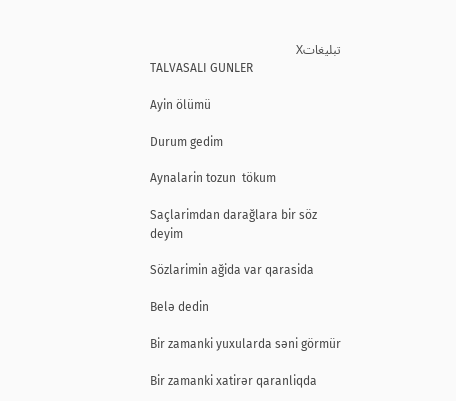تبليغاتX
TALVASALI GUNLER

Ayin ölümü

Durum gedim

Aynalarin tozun  tökum

Saçlarimdan darağlara bir söz deyim

Sözlarimin ağida var qarasida

Belə dedin

Bir zamanki yuxularda səni görmür

Bir zamanki xatirər qaranliqda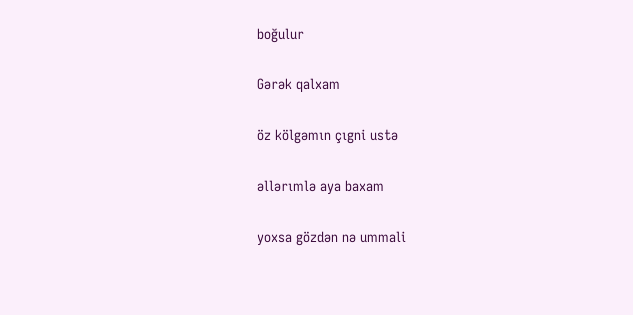boğulur

Gərək qalxam

öz kölgəmın çıgni ustə

əllərımlə aya baxam

yoxsa gözdən nə ummali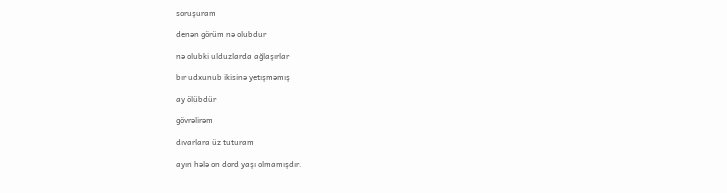soruşuram

denən görüm nə olubdur

nə olubki ulduzlarda ağlaşırlar

bır udxunub ikisinə yetışməmış

ay ölübdür

gövrəlirəm

dıvarlara üz tuturam

ayın hələ on dord yaşı olmamışdır.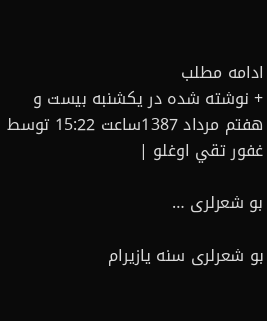ادامه مطلب
+ نوشته شده در یکشنبه بیست و هفتم مرداد 1387ساعت 15:22 توسط غفور تقي اوغلو |

بو شعرلرى …

بو شعرلرى سنه یازیرام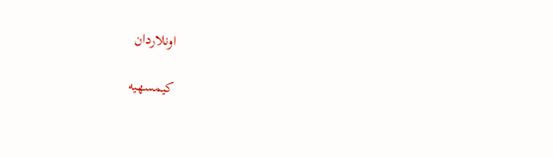اونلاردان

كیمسهیه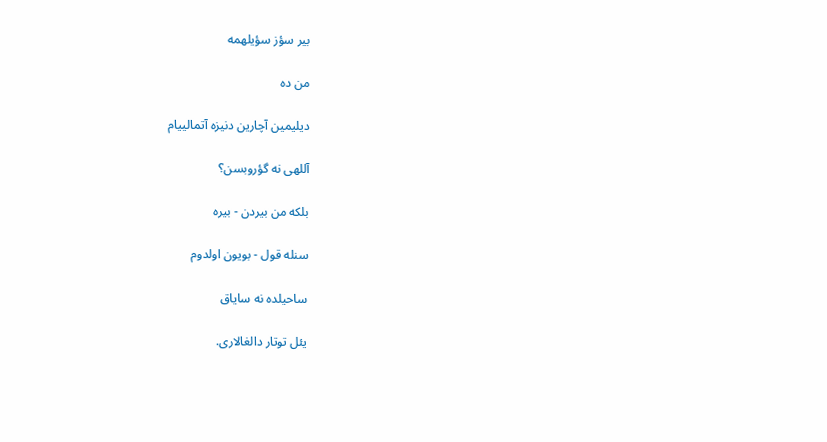بیر سؤز سؤیلهمه

من ده

دیلیمین آچارین دنیزه آتمالییام

آللهى نه گؤروبسن؟

بلكه من بیردن - بیره

سنله قول - بویون اولدوم

ساحیلده نه سایاق

یئل توتار دالغالارى.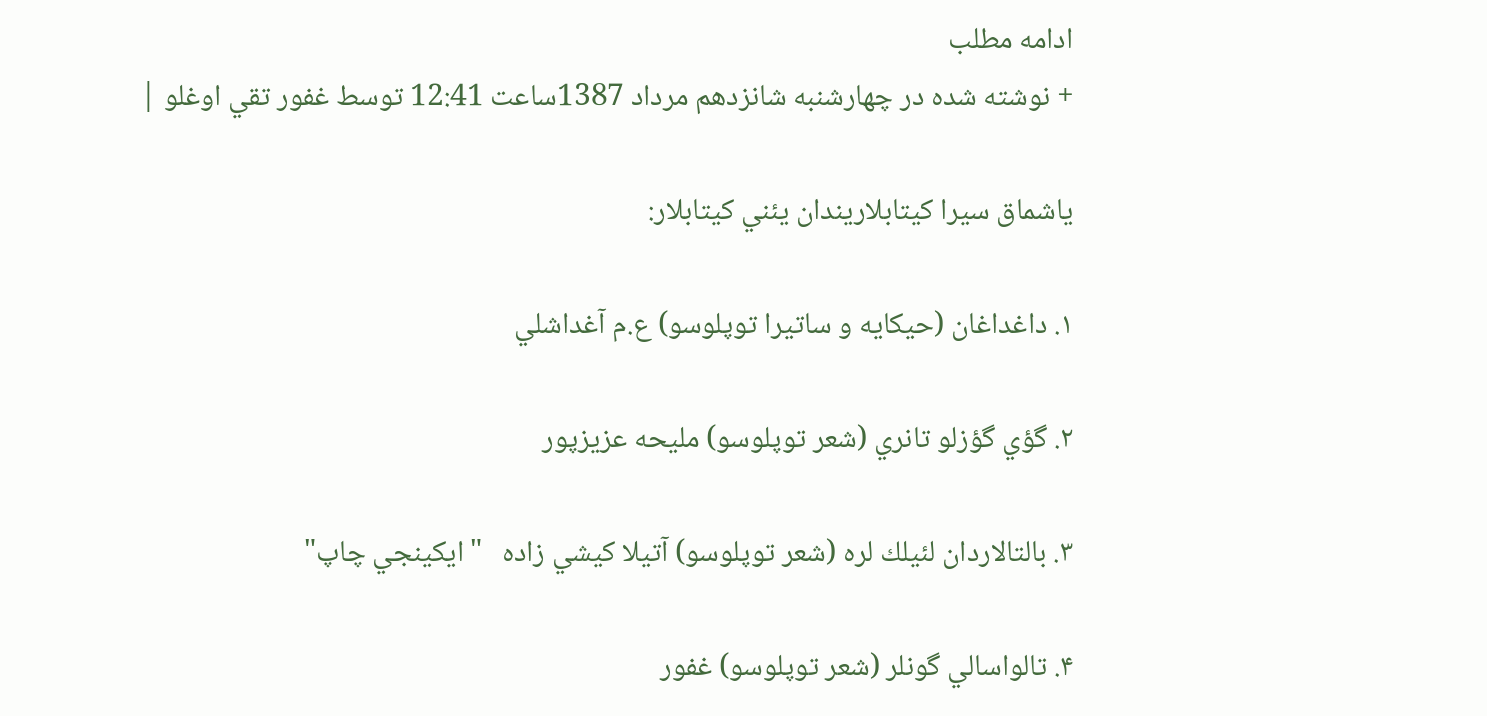ادامه مطلب
+ نوشته شده در چهارشنبه شانزدهم مرداد 1387ساعت 12:41 توسط غفور تقي اوغلو |

ياشماق سيرا كيتابلاريندان يئني كيتابلار:

۱. داغداغان (حيكايه و ساتيرا توپلوسو) ع.م آغداشلي

۲. گؤي گؤزلو تانري (شعر توپلوسو) مليحه عزيزپور

۳. بالتالاردان لئيلك لره (شعر توپلوسو) آتيلا كيشي زاده   "ايكينجي چاپ"

۴. تالواسالي گونلر (شعر توپلوسو) غفور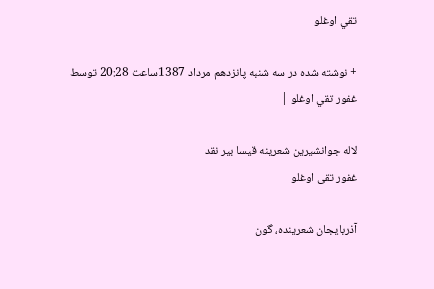تقي اوغلو

+ نوشته شده در سه شنبه پانزدهم مرداد 1387ساعت 20:28 توسط غفور تقي اوغلو |

لاله جوانشیرین شعرینه قیسا بیر نقد
غفور تقی اوغلو

آذربايجان شعرينده، گون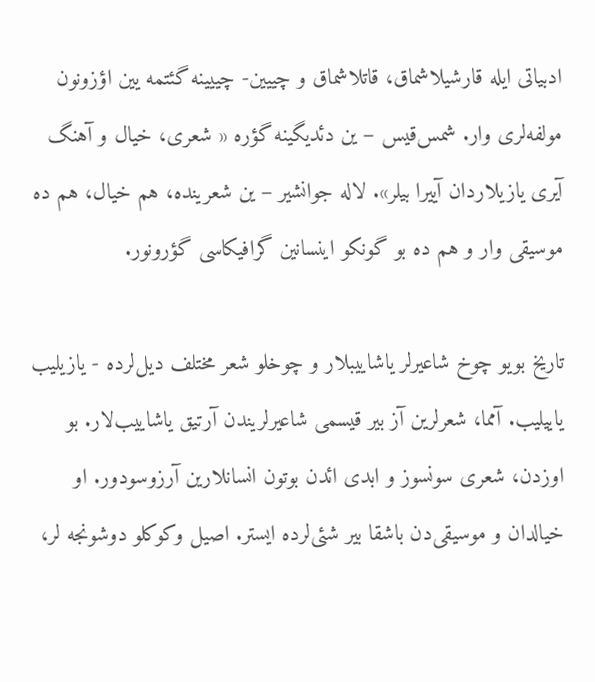ادبياتی ایله قارشيلاشماق، قاتلاشماق و چيیين- چيیينه گئتمه یین اؤزونون مولفه‌لری وار. شمس‌قيس – ین دئديگينه گؤره « شعری، خيال و آهنگ آيری يازيلاردان آييرا بيلر». لاله جوانشیر – ين شعرينده، هم خيال، هم ده موسيقی ‌وار و هم ده بو گونکو اینسانین گرافیکاسی گؤرونور.

تاريخ بويو چوخ شاعيرلر ياشاييبلار و چوخلو شعر مختلف ديل‌لرده - يازيليب ياييليب. آمما، شعرلرین آز بیر قیسمی شاعيرلريندن آرتيق ياشاييب‌لار. بو اوزدن، شعری سونسوز و ابدی ائدن‌ بوتون انسانلارين آرزوسودور. او خيالدان و موسيقی‌دن باشقا بير شئی‌لرده ايستر. اصيل وكوكلو دوشونجه ‌لر،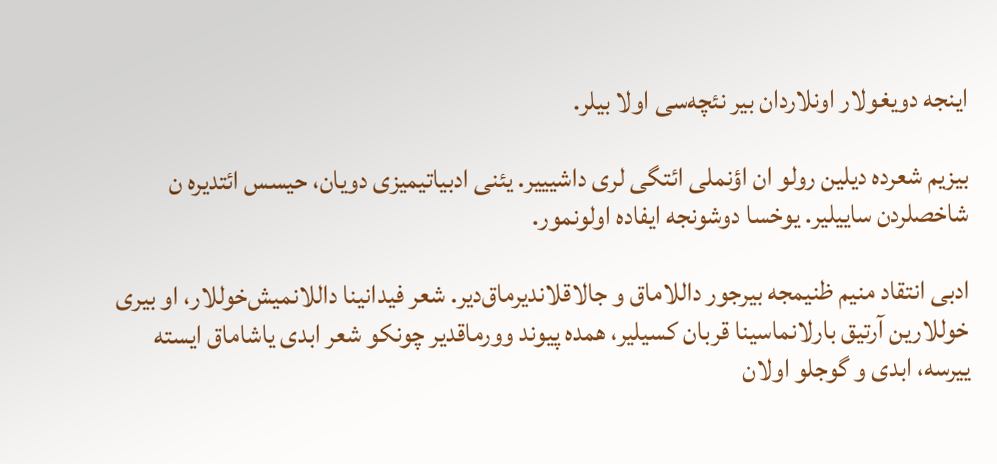اينجه دويغولار اونلاردان بیر نئچه‌سی اولا بیلر.

بیزیم شعرده دیلین رولو ان اؤنملی ائتگی لری داشيییر. یئنی ادبیاتیمیزی دویان، حیسس ائتدیره ن شاخصلردن ساییلیر. یوخسا دوشونجه ایفاده اولونمور.

ادبی انتقاد منيم ظنيمجه بيرجور داللاماق و جالاقلاندیرماق‌دير. شعر فيدانينا داللانميش‌خوللار، او بيری خوللارين آرتيق بارلانماسینا قربان كسيلير، همده پيوند وورماقدير چونكو شعر ابدی یاشاماق ایسته ییرسه، ابدی و گوجلو اولان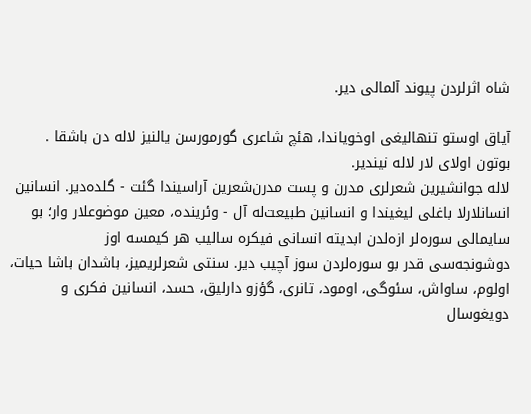شاه ‌اثرلردن پيوند آلمالی دیر.

آیاق اوستو تنهالیغی اوخویاندا، هئچ شاعری گورمورسن یالنیز لاله دن باشقا .
بوتون اولای لار لاله نیندیر.
لاله جوانشيرين شعرلری مدرن و پست مدرن‌شعرين آراسيندا گئت - گلده‌دير. انسانين انسانلارلا باغلی ليغیندا و انسانين طبيعت‌له آل - وئرینده، معين موضوعلار وار؛ بو سايمالی سوره‌لر ازه‌لدن ابدیته انسانی فیکره ساليب هر كيمسه اوز دوشونجه‌سی ‌قدر بو سوره‌لردن سوز آچيب دیر. سنتی شعرلريمیز، باشدان باشا حيات، اولوم، ساواش، سئو‌گی، اومود، تانری، گؤزو دارليق، حسد، انسانين فكری و دويغوسال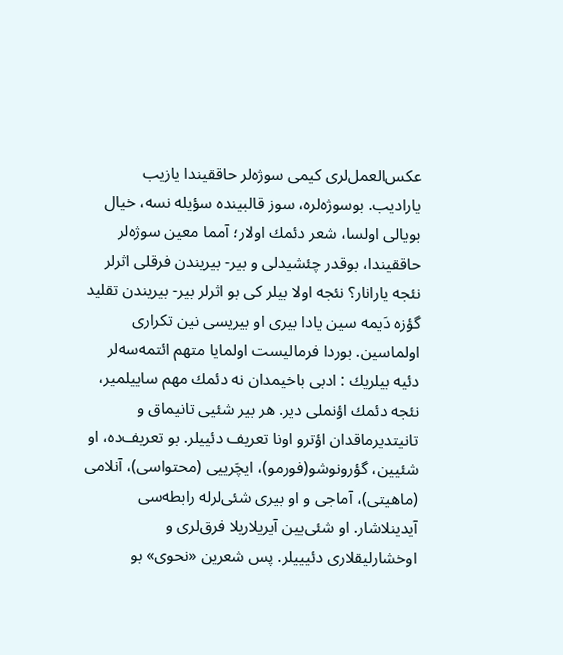عكس‌العمل‌لری کیمی سوژه‌لر حاققيندا یازیب ياراديب. بوسوژه‌لره، سوز قالبينده سؤیله نسه، خيال بويالی اولسا، شعر دئمك اولار؛ آمما معين سوژه‌لر حاققيندا، بوقدر چئشيدلی و بير- بيريندن فرقلی اثرلر نئجه يارانار؟ نئجه اولا بیلر کی بو اثرلر بير- بيريندن تقليد گؤزه دَیمه سین يادا بيری او بيریسی نين تكراری اولماسين. بوردا فرماليست اولمايا متهم ائتمه‌سه‌لر دئيه بيلريك : ادبی باخيمدان نه دئمك مهم سایيلمير، نئجه دئمك اؤنملی دیر. هر بير شئيی تانيماق و تانيتديرماقدان اؤترو اونا تعريف دئييلر. بو تعريف‌ده، او شئیين، گؤرونوشو(فورمو)، ایچَرییی (محتواسی)، آنلامی (ماهيتی)، آماجی و او بيری شئی‌لرله رابطه‌سی آيدينلاشار. او شئی‌يين آيريلاريلا فرق‌لری و اوخشارلیقلاری دئيیيلر. پس شعرین «نحوی» بو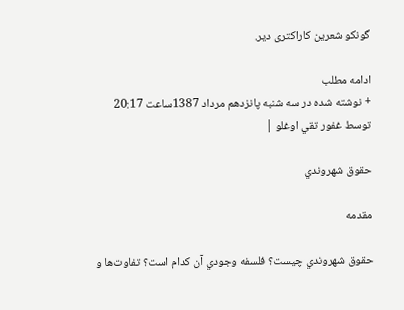گونکو شعرین کاراکتری دیر.

ادامه مطلب
+ نوشته شده در سه شنبه پانزدهم مرداد 1387ساعت 20:17 توسط غفور تقي اوغلو |

حقوق شهروندي

مقدمه

حقوق شهروندي چيست؟ فلسفه وجودي آن كدام است؟ تفاوت‌ها و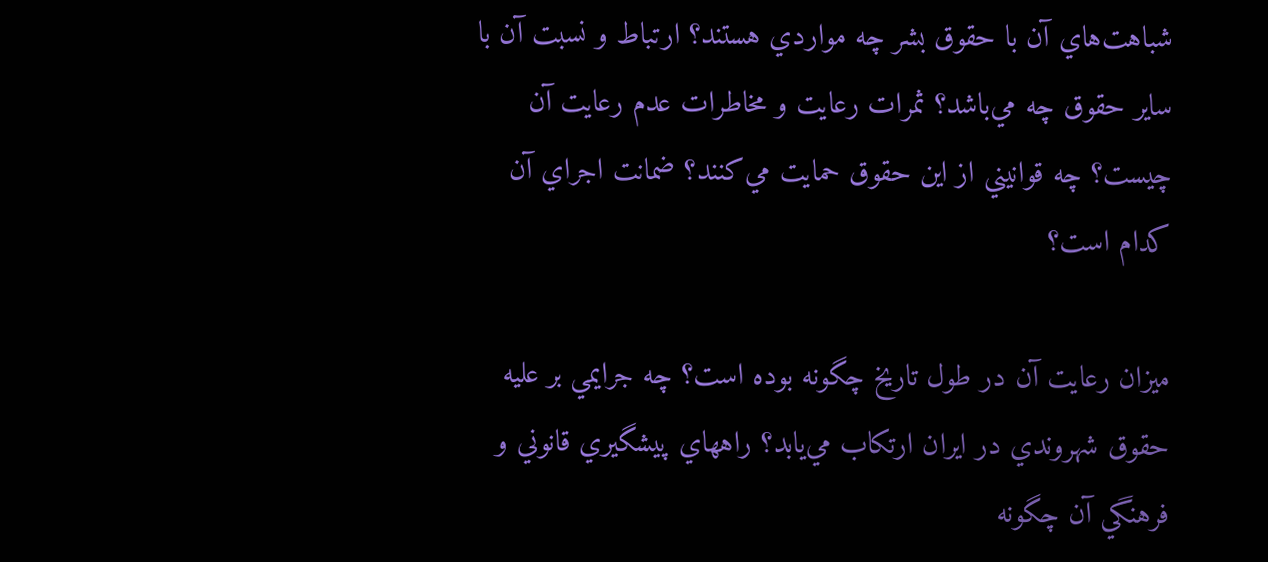شباهت‌هاي آن با حقوق بشر چه مواردي هستند؟ ارتباط و نسبت آن با ساير حقوق چه مي‌باشد؟ ثمرات رعايت و مخاطرات عدم رعايت آن چيست؟ چه قوانيني از اين حقوق حمايت مي‌كنند؟ ضمانت اجراي آن كدام است؟

ميزان رعايت آن در طول تاريخ چگونه بوده است؟ چه جرايمي بر عليه حقوق شهروندي در ايران ارتكاب مي‌يابد؟ راههاي پيشگيري قانوني و فرهنگي آن چگونه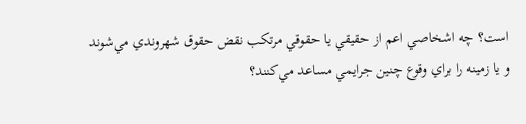است؟ چه اشخاصي اعم از حقيقي يا حقوقي مرتكب نقض حقوق شهروندي مي‌شوند و يا زمينه را براي وقوع چنين جرايمي مساعد مي‌كنند؟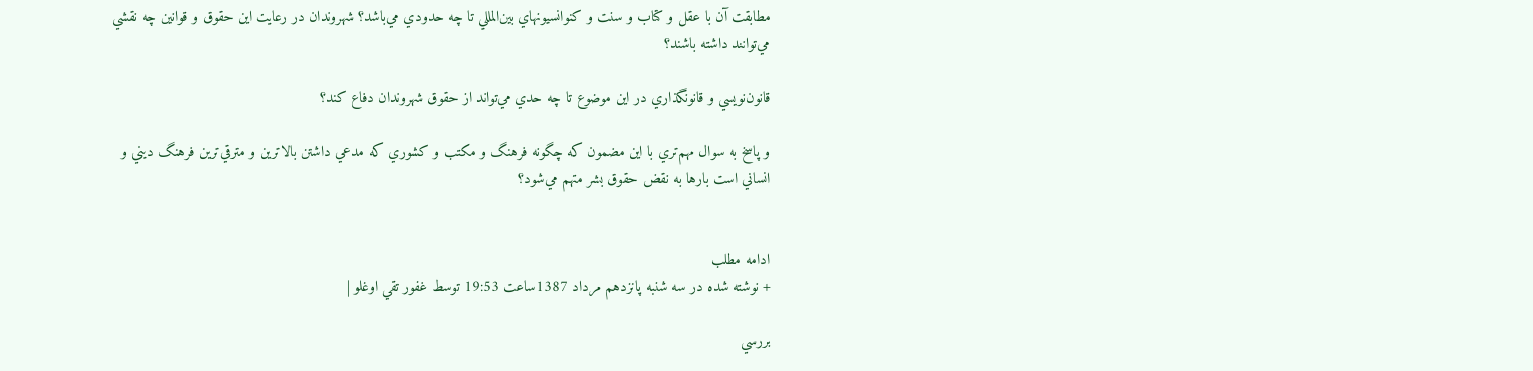مطابقت آن با عقل و كتاب و سنت و كنوانسيونهاي بين‌المللي تا چه حدودي مي‌باشد؟ شهروندان در رعايت اين حقوق و قوانين چه نقشي مي‌توانند داشته باشند؟

قانون‌نويسي و قانونگذاري در اين موضوع تا چه حدي مي‌تواند از حقوق شهروندان دفاع كند؟

و پاسخ به سوال مهم‌تري با اين مضمون كه چگونه فرهنگ و مكتب و كشوري كه مدعي داشتن بالاترين و مترقي‌ترين فرهنگ ديني و انساني است بارها به نقض حقوق بشر متهم مي‌شود؟


ادامه مطلب
+ نوشته شده در سه شنبه پانزدهم مرداد 1387ساعت 19:53 توسط غفور تقي اوغلو |

بررسي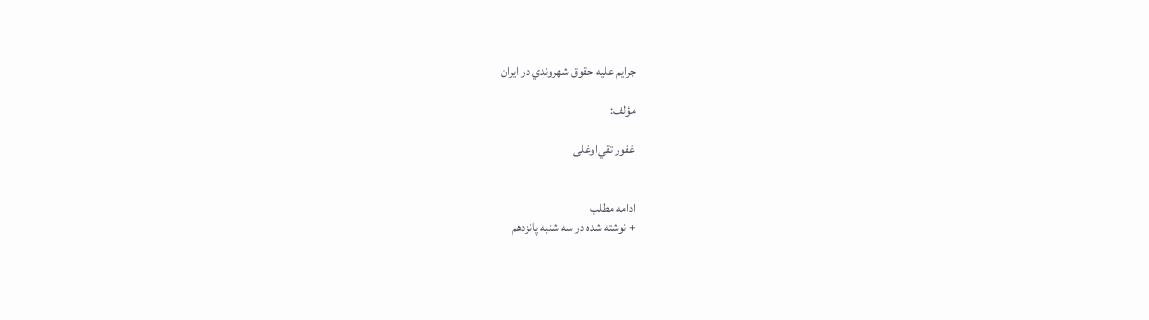جرايم عليه حقوق شهروندي در ايران

مؤلف:

غفور تقي‌اوغلی


ادامه مطلب
+ نوشته شده در سه شنبه پانزدهم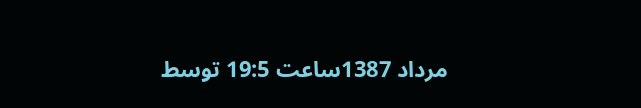مرداد 1387ساعت 19:5 توسط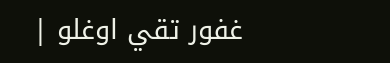غفور تقي اوغلو |